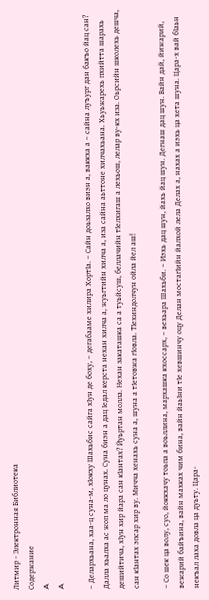Литмир - Электронная Библиотека
Содержание
A
A

– Делархьана, хаа-ц суна-м, хIокху Шахьбис сайга хIун де боху, – дегабааме хилира ХортIа. – Сайн доьзалхо виэн а, ваккха а – сайна луъург дан бакъо йац сан? Далла хьалха ас жоп ма ло цунах. Суна биэн а дац Iедал керста нехан хилча а, жуьгтийн хилча а, иза сайна аьттоне хилчахьана. Хьуьжарехь пхийтта шарахь дешийтича, хIун хир йара сан кIантах? Йуьртан молла. Нехан закаташка са а туьйсуш, беллачийн тIелхигаш а лехьош, лелар ву-кх иза. Оьрсийн школехь дешча, сан кIантах эпсар хир ву. Мичча хенахь суна а, шуна а тIетовжа гIовла. ТIехиндолчун ойла йел аш!

– Со шек ца волу, суо, йоккхачу тоьпа а воьллина, мархашка кхоссарх, – вехьара Шахьби. – Иэхь дац шун, йахь йац шун. Дегнаш дац шун. Вайн дай, йижарий, вежарий байъина, вайн махках чим бина, вайн йаьIни тIе хевшинчу оцу Делан мостагIийн йалхой лела Делах а, нахах а иэхь ца хета шуна. Цара-х вай бIаьн некъал лаха довла ца дуьту. Цара-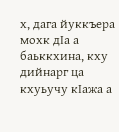х, дага йуккъера мохк дIа а баьккхина, кху дийнарг ца кхуьучу кIажа а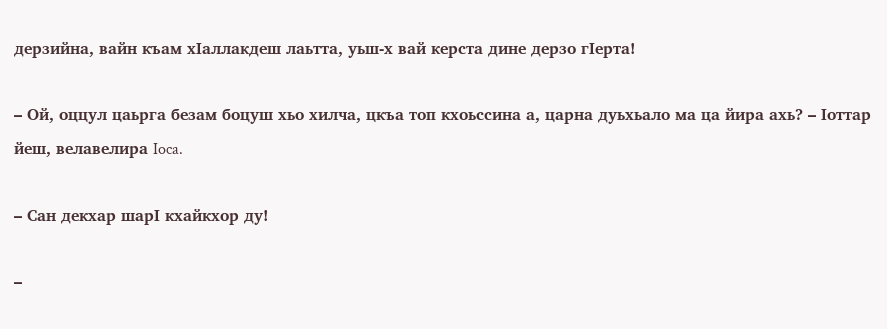дерзийна, вайн къам хIаллакдеш лаьтта, уьш-х вай керста дине дерзо гIерта!

– Ой, оццул цаьрга безам боцуш хьо хилча, цкъа топ кхоьссина а, царна дуьхьало ма ца йира ахь? – Iоттар йеш, велавелира Ioca.

– Сан декхар шарI кхайкхор ду!

–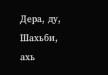Дера, ду, Шахьби, ахь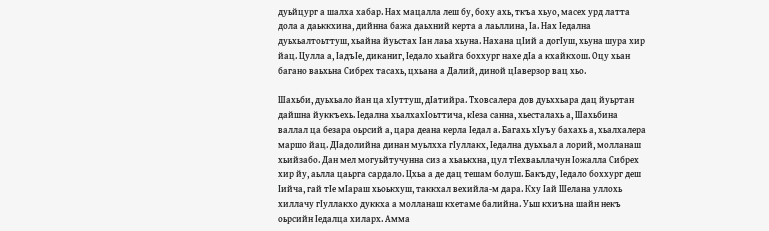дуьйцург а шалха хабар. Нах мацалла леш бу, боху ахь, ткъа хьуо, масех урд латта дола а даьккхина, дийнна бажа даьхний керта а лаьллина, Iа. Нах Iедална дуьхьалтоьттуш, хьайна йуьстах Iан лаьа хьуна. Нахана цIий а догIуш, хьуна шура хир йац. Цулла а, IадъIе, диканиг, Iедало хьайга боххург нахе дIа а кхайкхош. Оцу хьан багано ваьхьна Сибрех тасахь, цхьана а Далий, диной цIаверзор вац хьо.

Шахьби, дуьхьало йан ца хIуттуш, дIатийра. Тховсалера дов дуьххьара дац йуьртан дайшна йуккъехь. Iедална хьалхахIоьттича, кIеза санна, хьесталахь а, Шахьбина валлал ца безара оьрсий а, цара деана керла Iедал а. Багахь хIуъу бахахь а, хьалхалера маршо йац. ДIадолийна динан муьлхха гIуллакх, Iедална дуьхьал а лорий, молланаш хьийзабо. Дан мел могуьйтучунна сиз а хьаькхна, цул тIехваьллачун Iожалла Сибрех хир йу, аьлла цаьрга сардало. Цхьа а де дац тешам болуш. Бакъду, Iедало боххург деш Iийча, гай тIе мIараш хьоькхуш, таккхал вехийла-м дара. Кху Iай Шелана уллохь хиллачу гIуллакхо дуккха а молланаш кхетаме балийна. Уьш кхиъна шайн некъ оьрсийн Iедалца хиларх. Амма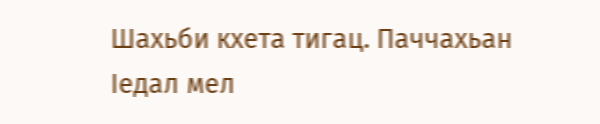Шахьби кхета тигац. Паччахьан Iедал мел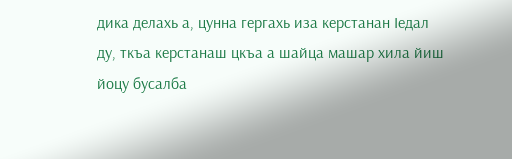дика делахь а, цунна гергахь иза керстанан Iедал ду, ткъа керстанаш цкъа а шайца машар хила йиш йоцу бусалба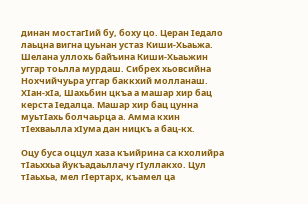динан мостагIий бу, боху цо. Церан Iедало лаьцна вигна цуьнан устаз Киши-Хьаьжа. Шелана уллохь байъина Киши-Хьаьжин уггар тоьлла мурдаш. Сибрех хьовсийна Нохчийчуьра уггар баккхий молланаш. ХIан-хIа, Шахьбин цкъа а машар хир бац керста Iедалца. Машар хир бац цунна муьтIахь болчаьрца а. Амма кхин тIехваьлла хIума дан ницкъ а бац-кх.

Оцу буса оццул хаза къийрина са кхолийра тIаьххьа йукъадаьллачу гIуллакхо. Цул тIаьхьа, мел гIертарх, къамел ца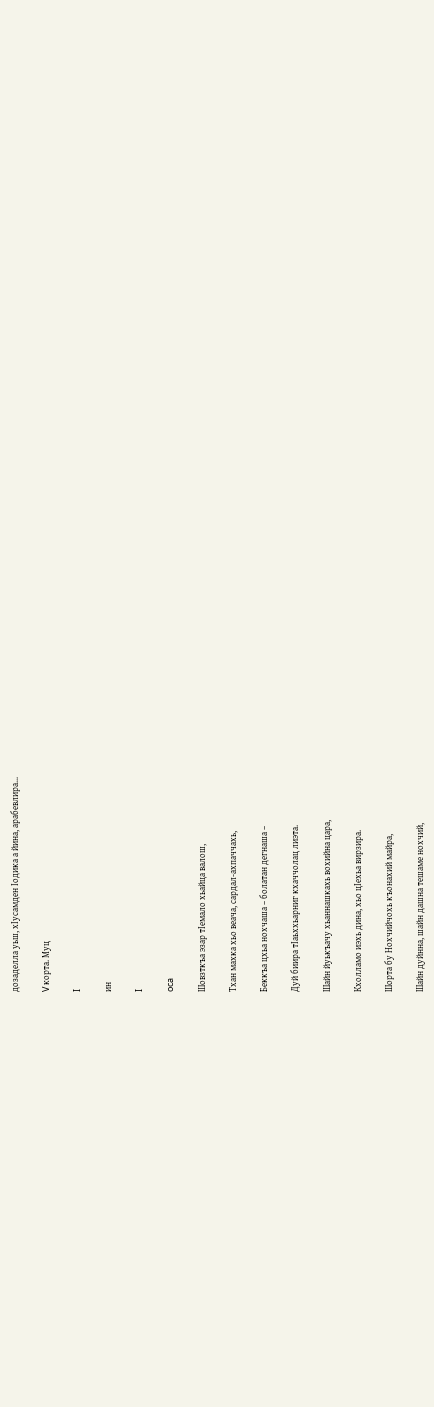дозаделла уьш, хIусамден Iодика а йина, арабевлира…

V корта. Муц

I

ин

I

oca

Шовзткъа эзар тIемало хьайца валош,

Тхан махка хьо веача, сардал-ахпаччахь,

Беккъа цхьа нохчаша – болатан дегнаша –

Дуй биира тIаьххьарниг кхаччолац лиэта.

Шайн йуькъачу хьаннашкахь вохийна цара,

Кхолламо иэхь дина, хьо цIехьа вирзира.

Шорта бу Нохчийчохь къонахий майра,

Шайн дуйнна, шайн дашна тешаме нохчий,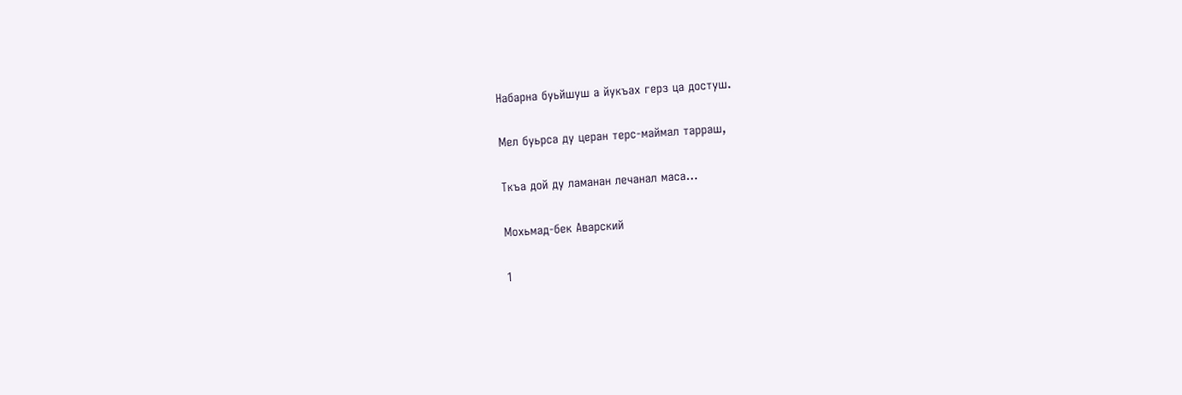Набарна буьйшуш а йукъах герз ца достуш.

Мел буьрса ду церан терс-маймал тарраш,

Ткъа дой ду ламанан лечанал маса…

Мохьмад-бек Аварский

1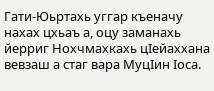Гати-Юьртахь уггар къеначу нахах цхьаъ а, оцу заманахь йерриг Нохчмахкахь цIейаххана вевзаш а стаг вара МуцIин Ioca.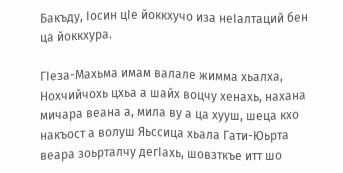Бакъду, Iосин цIе йоккхучо иза неIалтаций бен ца йоккхура.

ГIеза-Махьма имам валале жимма хьалха, Нохчийчохь цхьа а шайх воцчу хенахь, нахана мичара веана а, мила ву а ца хууш, шеца кхо накъост а волуш Яьссица хьала Гати-Юьрта веара зоьрталчу дегIахь, шовзткъе итт шо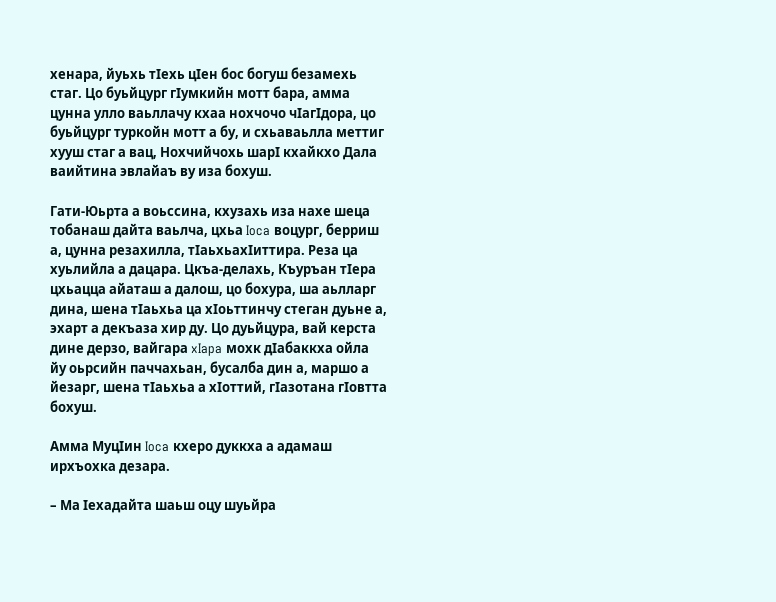хенара, йуьхь тIехь цIен бос богуш безамехь стаг. Цо буьйцург гIумкийн мотт бара, амма цунна улло ваьллачу кхаа нохчочо чIагIдора, цо буьйцург туркойн мотт а бу, и схьаваьлла меттиг хууш стаг а вац, Нохчийчохь шарI кхайкхо Дала ваийтина эвлайаъ ву иза бохуш.

Гати-Юьрта а воьссина, кхузахь иза нахе шеца тобанаш дайта ваьлча, цхьа Ioca воцург, берриш а, цунна резахилла, тIаьхьахIиттира. Реза ца хуьлийла а дацара. Цкъа-делахь, Къуръан тIера цхьацца айаташ а далош, цо бохура, ша аьлларг дина, шена тIаьхьа ца хIоьттинчу стеган дуьне а, эхарт а декъаза хир ду. Цо дуьйцура, вай керста дине дерзо, вайгара xIapa мохк дIабаккха ойла йу оьрсийн паччахьан, бусалба дин а, маршо а йезарг, шена тIаьхьа а хIоттий, гIазотана гIовтта бохуш.

Амма МуцIин Ioca кхеро дуккха а адамаш ирхъохка дезара.

– Ма Iехадайта шаьш оцу шуьйра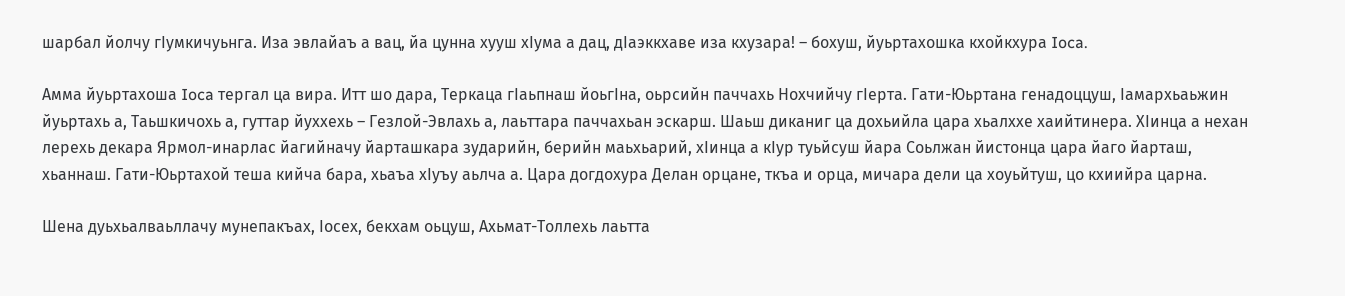шарбал йолчу гIумкичуьнга. Иза эвлайаъ а вац, йа цунна хууш хIума а дац, дIаэккхаве иза кхузара! – бохуш, йуьртахошка кхойкхура Ioca.

Амма йуьртахоша Ioca тергал ца вира. Итт шо дара, Теркаца гIаьпнаш йоьгIна, оьрсийн паччахь Нохчийчу гIерта. Гати-Юьртана генадоццуш, Iамархьаьжин йуьртахь а, Таьшкичохь а, гуттар йуххехь – Гезлой-Эвлахь а, лаьттара паччахьан эскарш. Шаьш диканиг ца дохьийла цара хьалххе хаийтинера. ХIинца а нехан лерехь декара Ярмол-инарлас йагийначу йарташкара зударийн, берийн маьхьарий, хIинца а кIур туьйсуш йара Соьлжан йистонца цара йаго йарташ, хьаннаш. Гати-Юьртахой теша кийча бара, хьаъа хIуъу аьлча а. Цара догдохура Делан орцане, ткъа и орца, мичара дели ца хоуьйтуш, цо кхиийра царна.

Шена дуьхьалваьллачу мунепакъах, Iосех, бекхам оьцуш, Ахьмат-Толлехь лаьтта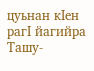цуьнан кIен paгI йагийра Ташу-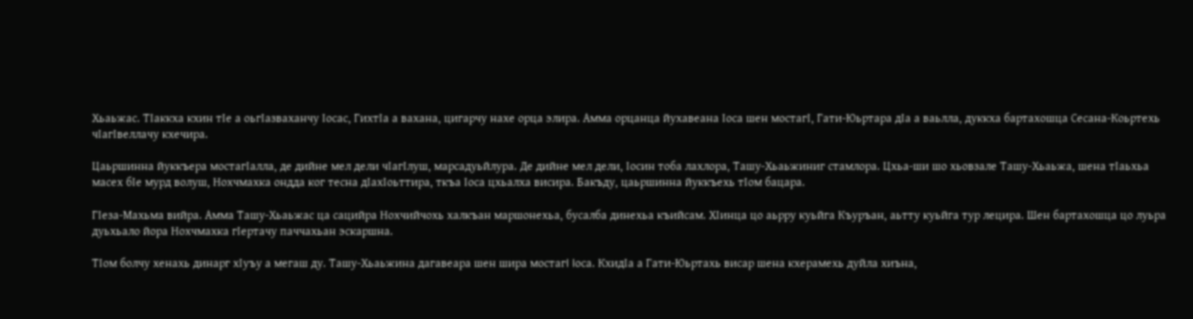Хьаьжас. ТIаккха кхин тIе а оьгIазваханчу Iосас, ГихтIа а вахана, цигарчу нахе орца элира. Амма орцанца йухавеана Iоса шен мостагI, Гати-Юьртара дIа а ваьлла, дуккха бартахошца Сесана-Коьртехь чIагIвеллачу кхечира.

Цаьршинна йуккъера мостагIалла, де дийне мел дели чIагIлуш, марсадуьйлура. Де дийне мел дели, Iосин тоба лахлора, Ташу-Хьаьжиниг стамлора. Цхьа-ши шо хьовзале Ташу-Хьаьжа, шена тIаьхьа масех бIе мурд волуш, Нохчмахка ондда ког тесна дIахIоьттира, ткъа Iоса цхьалха висира. Бакъду, цаьршинна йуккъехь тIом бацара.

ГIеза-Махьма вийра. Амма Ташу-Хьаьжас ца сацийра Нохчийчохь халкъан маршонехьа, бусалба динехьа къийсам. ХIинца цо аьрру куьйга Къуръан, аьтту куьйга тур лецира. Шен бартахошца цо луьра дуьхьало йора Нохчмахка гIертачу паччахьан эскаршна.

ТIом болчу хенахь динарг хIуъу а мегаш ду. Ташу-Хьаьжина дагавеара шен шира мостагI Iоса. КхидIа а Гати-Юьртахь висар шена кхерамехь дуйла хиъна,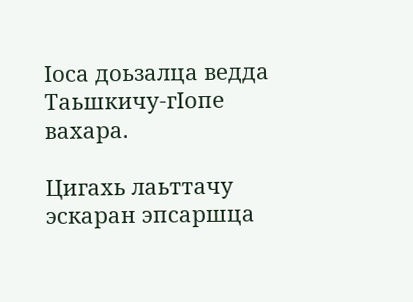Iоса доьзалца ведда Таьшкичу-гIопе вахара.

Цигахь лаьттачу эскаран эпсаршца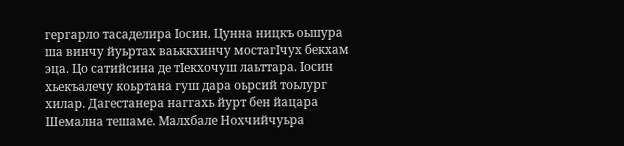гергарло тасаделира Iосин. Цунна ницкъ оьшура ша винчу йуьртах ваьккхинчу мостагIчух бекхам эца. Цо сатийсина де тIекхочуш лаьттара. Iосин хьекъалечу коьртана гуш дара оьрсий тоьлург хилар. Дагестанера наггахь йурт бен йацара Шемална тешаме. Малхбале Нохчийчуьра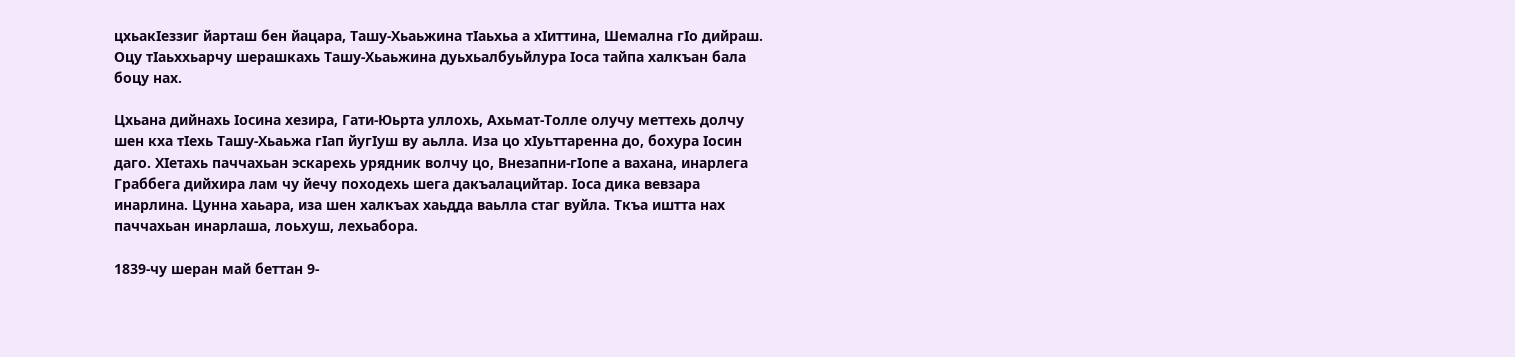цхьакIеззиг йарташ бен йацара, Ташу-Хьаьжина тIаьхьа а хIиттина, Шемална гIо дийраш. Оцу тIаьххьарчу шерашкахь Ташу-Хьаьжина дуьхьалбуьйлура Iоса тайпа халкъан бала боцу нах.

Цхьана дийнахь Iосина хезира, Гати-Юьрта уллохь, Ахьмат-Толле олучу меттехь долчу шен кха тIехь Ташу-Хьаьжа гIап йугIуш ву аьлла. Иза цо хIуьттаренна до, бохура Iосин даго. ХIетахь паччахьан эскарехь урядник волчу цо, Внезапни-гIопе а вахана, инарлега Граббега дийхира лам чу йечу походехь шега дакъалацийтар. Iоса дика вевзара инарлина. Цунна хаьара, иза шен халкъах хаьдда ваьлла стаг вуйла. Ткъа иштта нах паччахьан инарлаша, лоьхуш, лехьабора.

1839-чу шеран май беттан 9-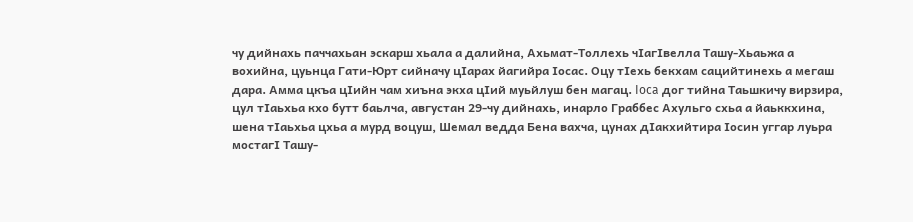чу дийнахь паччахьан эскарш хьала а далийна, Ахьмат-Толлехь чIагIвелла Ташу-Хьаьжа а вохийна, цуьнца Гати-Юрт сийначу цIарах йагийра Iосас. Оцу тIехь бекхам сацийтинехь а мегаш дара. Амма цкъа цIийн чам хиъна экха цIий муьйлуш бен магац. Ioca дог тийна Таьшкичу вирзира, цул тIаьхьа кхо бутт баьлча, августан 29-чу дийнахь, инарло Граббес Ахульго схьа а йаьккхина, шена тIаьхьа цхьа а мурд воцуш, Шемал ведда Бена вахча, цунах дIакхийтира Iосин уггар луьра мостагI Ташу-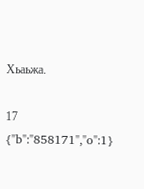Хьаьжа.

17
{"b":"858171","o":1}